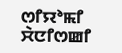ꯁꯤꯌꯣꯃꯤ
ꯆꯥꯅꯤꯁꯀꯤ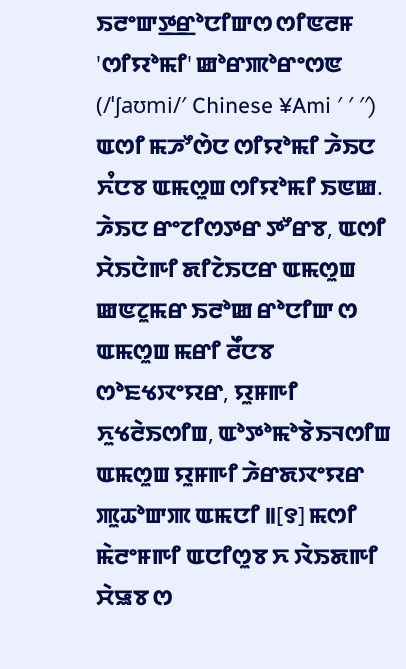ꯏꯂꯦꯛꯇ꯭ꯔꯣꯅꯤꯛꯁ ꯁꯤꯟꯂꯝ
'ꯁꯤꯌꯣꯃꯤ' ꯀꯣꯔꯄꯣꯔꯦꯁꯟ (/ˈʃaʊmi/′ Chinese ¥Ami ′ ′ ′′) ꯑꯁꯤ ꯃꯍꯧꯁꯥꯅ ꯁꯤꯌꯣꯃꯤ ꯍꯥꯏꯅ ꯈꯪꯅꯕ ꯑꯃꯁꯨꯡ ꯁꯤꯌꯣꯃꯤ ꯏꯟꯀ. ꯍꯥꯏꯅ ꯔꯦꯖꯤꯁꯇꯔ ꯇꯧꯔꯕ, ꯑꯁꯤ ꯆꯥꯏꯅꯥꯒꯤ ꯗꯤꯖꯥꯏꯅꯔ ꯑꯃꯁꯨꯡ ꯀꯟꯖꯨꯃꯔ ꯏꯂꯣꯀ ꯔꯣꯅꯤꯛ ꯁ ꯑꯃꯁꯨꯡ ꯃꯔꯤ ꯂꯩꯅꯕ ꯁꯣꯐꯠꯋꯦꯌꯔ, ꯌꯨꯝꯒꯤ ꯈꯨꯠꯂꯥꯏꯁꯤꯡ, ꯑꯣꯇꯣꯃꯣꯕꯥꯏꯜꯁꯤꯡ ꯑꯃꯁꯨꯡ ꯌꯨꯝꯒꯤ ꯍꯥꯔꯗꯋꯦꯌꯔ ꯄꯨꯊꯣꯛꯄ ꯑꯃꯅꯤ ꯫[꯱] ꯃꯁꯤ ꯃꯥꯂꯦꯝꯒꯤ ꯑꯅꯤꯁꯨꯕ ꯈ ꯋꯥꯏꯗꯒꯤ ꯆꯥꯎꯕ ꯁ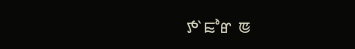ꯇꯥꯐꯣꯔ ꯟ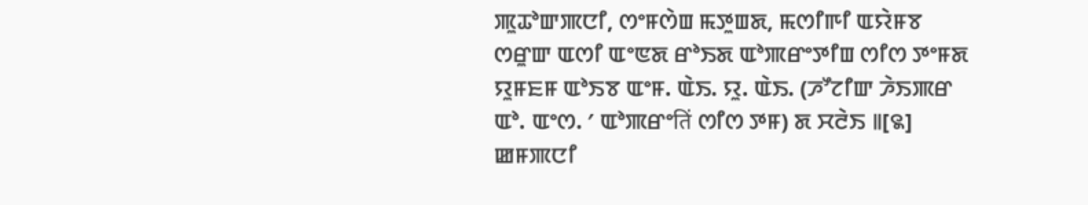ꯄꯨꯊꯣꯛꯄꯅꯤ, ꯁꯦꯝꯁꯥꯡ ꯃꯇꯨꯡꯗ, ꯃꯁꯤꯒꯤ ꯑꯌꯥꯝꯕ ꯁꯔꯨꯛ ꯑꯁꯤ ꯑꯦꯟꯗ ꯔꯣꯏꯗ ꯑꯣꯄꯔꯦꯇꯤꯡ ꯁꯤꯁ ꯇꯦꯝꯗ ꯌꯨꯝꯐꯝ ꯑꯣꯏꯕ ꯑꯦꯝ. ꯑꯥꯏ. ꯌꯨ. ꯑꯥꯏ. (ꯍꯧꯖꯤꯛ ꯍꯥꯏꯄꯔ ꯑꯣ. ꯑꯦꯁ. ′ ꯑꯣꯄꯔꯦतिं ꯁꯤꯁ ꯇꯝ) ꯗ ꯆꯂꯥꯏ ꯫[꯲] ꯀꯝꯄꯅꯤ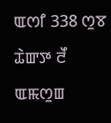ꯑꯁꯤ 338 ꯁꯨꯕ ꯊꯥꯛꯇ ꯂꯩ ꯑꯃꯁꯨꯡ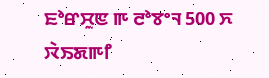ꯐꯣꯔꯆꯨꯟ ꯒ ꯂꯣꯕꯦꯜ 500 ꯈ ꯋꯥꯏꯗꯒꯤ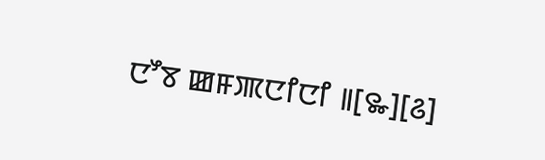ꯅꯧꯕ ꯀꯝꯄꯅꯤꯅꯤ ꯫[꯳][꯴]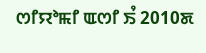ꯁꯤꯌꯣꯃꯤ ꯑꯁꯤ ꯏꯪ 2010ꯗ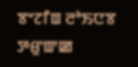ꯕꯦꯖꯤꯡ ꯂꯣꯏꯅꯕ ꯇꯔꯨꯛꯀ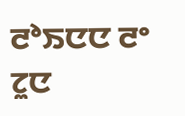ꯂꯣꯏꯅꯅ ꯂꯦ ꯖꯨꯅ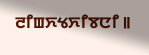ꯂꯤꯡꯈꯠꯈꯤꯕꯅꯤ ꯫